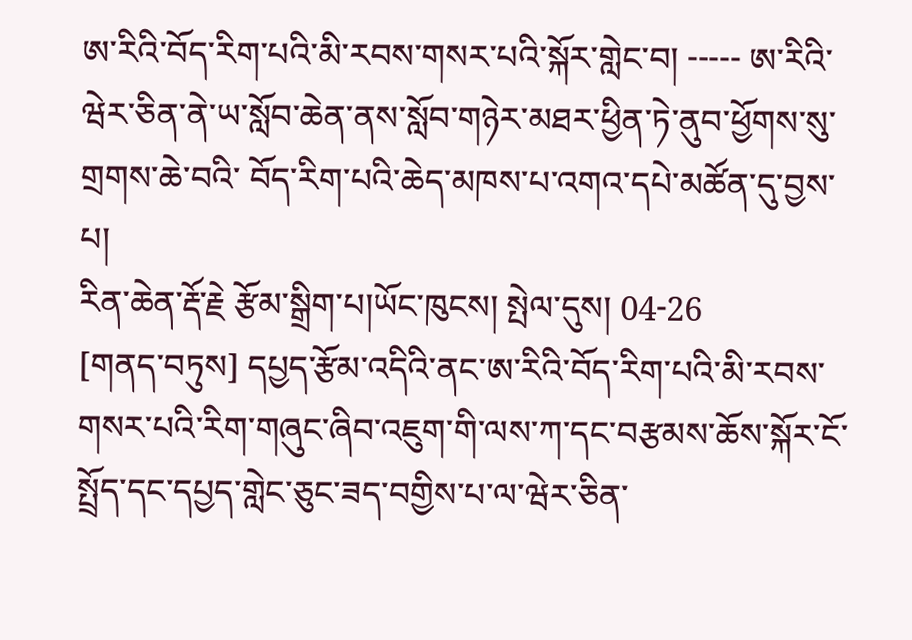ཨ་རིའི་བོད་རིག་པའི་མི་རབས་གསར་པའི་སྐོར་གླེང་བ། ----- ཨ་རིའི་ཝེར་ཅིན་ནེ་ཡ་སློབ་ཆེན་ནས་སློབ་གཉེར་མཐར་ཕྱིན་ཏེ་ནུབ་ཕྱོགས་སུ་གྲགས་ཆེ་བའི་ བོད་རིག་པའི་ཆེད་མཁས་པ་འགའ་དཔེ་མཚོན་དུ་བྱས་པ།
རིན་ཆེན་རྡོ་རྗེ རྩོམ་སྒྲིག་པ།ཡོང་ཁུངས། སྤེལ་དུས། 04-26
[གནད་བཏུས] དཔྱད་རྩོམ་འདིའི་ནང་ཨ་རིའི་བོད་རིག་པའི་མི་རབས་གསར་པའི་རིག་གཞུང་ཞིབ་འཇུག་གི་ལས་ཀ་དང་བརྩམས་ཆོས་སྐོར་ངོ་སྤྲོད་དང་དཔྱད་གླེང་ཅུང་ཟད་བགྱིས་པ་ལ་ཝེར་ཅིན་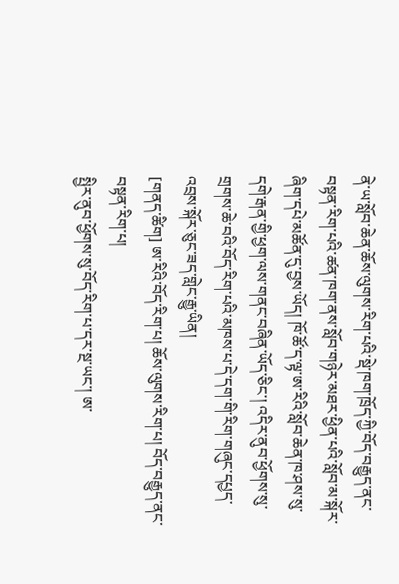ནེ་ཡ་སློབ་ཆེན་ཆོས་ལུགས་རིག་པའི་སྡེ་ཁག་ཁྲོད་ཀྱི་བོད་བརྒྱུད་ནང་བསྟན་རིག་པའི་ཚན་ཁག་ནས་སློབ་གཉེར་མཐར་ཕྱིན་པའི་སློབ་མ་སྐོར་ཞིག་དཔེ་མཚོན་དུ་བྱས་ཡོད། ཁོ་ཚོ་ད་ལྟ་ཨ་རིའི་སློབ་ཆེན་ཁ་ཤས་སུ་དགེ་རྒན་གྱི་ཕྱག་ལས་གནང་བཞིན་ཡོད་ཅིང་། འདིར་ནུབ་ཕྱོགས་སུ་གྲགས་ཆེ་བའི་བོད་རིག་པའི་མཁས་པ་དེ་དག་གི་རིག་གཞུང་དཔྱད་འབྲས་སྐོར་ཅུང་ཟད་གླེང་རྒྱུ་ཡིན།
[གནད་ཚིག] ཨ་རིའི་བོད་རིག་པ། ཆོས་ལུགས་རིག་པ། བོད་བརྒྱུད་ནང་བསྟན་རིག་པ།
སྤྱིར་ནུབ་ཕྱོགས་སུ་བོད་རིག་པ་དར་སྔ་ཡང་། ཨ་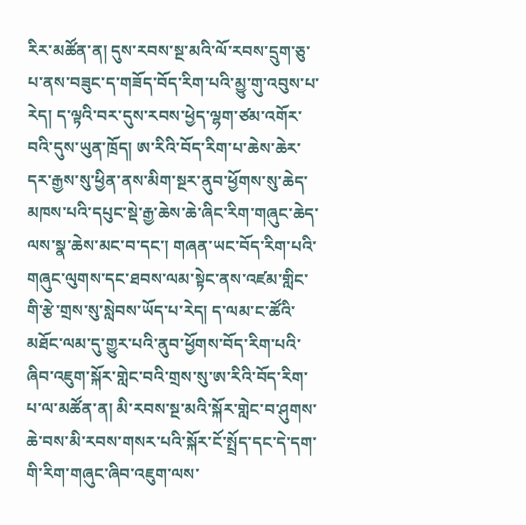རིར་མཚོན་ན། དུས་རབས་སྔ་མའི་ལོ་རབས་དྲུག་ཅུ་པ་ནས་བཟུང་ད་གཟོད་བོད་རིག་པའི་མྱུ་གུ་འབུས་པ་རེད། ད་ལྟའི་བར་དུས་རབས་ཕྱེད་ལྷག་ཙམ་འགོར་བའི་དུས་ཡུན་ཁྲོད། ཨ་རིའི་བོད་རིག་པ་ཆེས་ཆེར་དར་རྒྱས་སུ་ཕྱིན་ནས་མིག་སྔར་ནུབ་ཕྱོགས་སུ་ཆེད་མཁས་པའི་དཔུང་སྡེ་རྒྱ་ཆེས་ཆེ་ཞིང་རིག་གཞུང་ཆེད་ལས་སྣ་ཆེས་མང་བ་དང་། གཞན་ཡང་བོད་རིག་པའི་གཞུང་ལུགས་དང་ཐབས་ལམ་སྟེང་ནས་འཛམ་གླིང་གི་རྩེ་གྲས་སུ་སླེབས་ཡོད་པ་རེད། ད་ལམ་ང་ཚོའི་མཐོང་ལམ་དུ་གྱུར་པའི་ནུབ་ཕྱོགས་བོད་རིག་པའི་ཞིབ་འཇུག་སྐོར་གླེང་བའི་གྲས་སུ་ཨ་རིའི་བོད་རིག་པ་ལ་མཚོན་ན། མི་རབས་སྔ་མའི་སྐོར་གླེང་བ་ཤུགས་ཆེ་བས་མི་རབས་གསར་པའི་སྐོར་ངོ་སྤྲོད་དང་དེ་དག་གི་རིག་གཞུང་ཞིབ་འཇུག་ལས་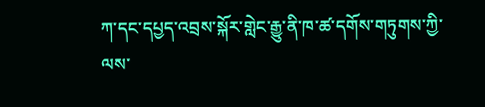ཀ་དང་དཔྱད་འབྲས་སྐོར་གླེང་རྒྱུ་ནི་ཁ་ཚ་དགོས་གཏུགས་ཀྱི་ལས་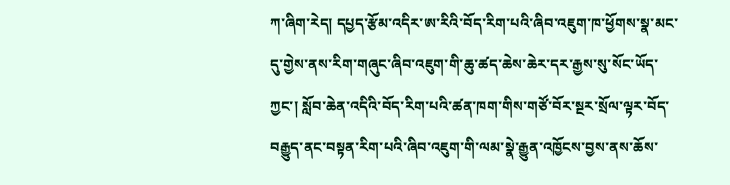ཀ་ཞིག་རེད། དཔྱད་རྩོམ་འདིར་ཨ་རིའི་བོད་རིག་པའི་ཞིབ་འཇུག་ཁ་ཕྱོགས་སྣ་མང་དུ་གྱེས་ནས་རིག་གཞུང་ཞིབ་འཇུག་གི་ཆུ་ཚད་ཆེས་ཆེར་དར་རྒྱས་སུ་སོང་ཡོད་ཀྱང་། སློབ་ཆེན་འདིའི་བོད་རིག་པའི་ཚན་ཁག་གིས་གཙོ་བོར་སྔར་སྲོལ་ལྟར་བོད་བརྒྱུད་ནང་བསྟན་རིག་པའི་ཞིབ་འཇུག་གི་ལམ་སྣེ་རྒྱུན་འཁྱོངས་བྱས་ནས་ཆོས་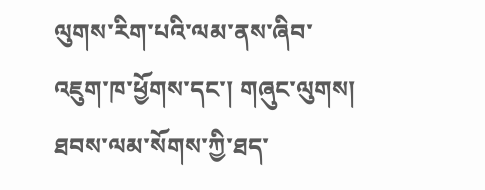ལུགས་རིག་པའི་ལམ་ནས་ཞིབ་འཇུག་ཁ་ཕྱོགས་དང་། གཞུང་ལུགས། ཐབས་ལམ་སོགས་ཀྱི་ཐད་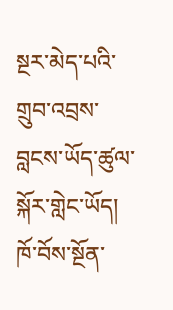སྔར་མེད་པའི་གྲུབ་འབྲས་བླངས་ཡོད་ཚུལ་སྐོར་གླེང་ཡོད།
ཁོ་བོས་སྔོན་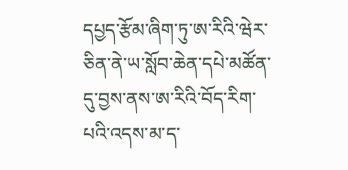དཔྱད་རྩོམ་ཞིག་ཏུ་ཨ་རིའི་ཝེར་ཅིན་ནེ་ཡ་སློབ་ཆེན་དཔེ་མཚོན་དུ་བྱས་ནས་ཨ་རིའི་བོད་རིག་པའི་འདས་མ་ད་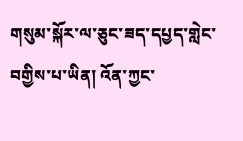གསུམ་སྐོར་ལ་ཅུང་ཟད་དཔྱད་གླེང་བགྱིས་པ་ཡིན། འོན་ཀྱང་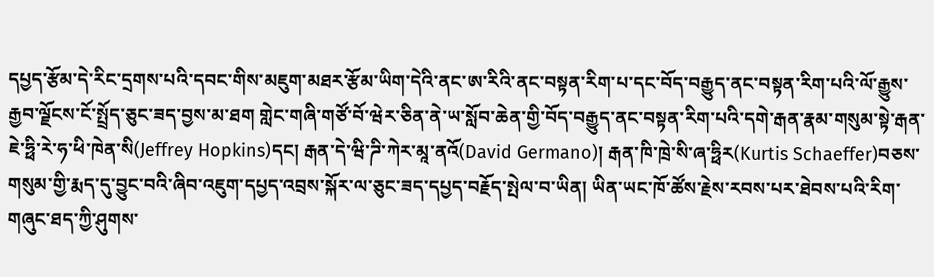དཔྱད་རྩོམ་དེ་རིང་དྲགས་པའི་དབང་གིས་མཇུག་མཐར་རྩོམ་ཡིག་དེའི་ནང་ཨ་རིའི་ནང་བསྟན་རིག་པ་དང་བོད་བརྒྱུད་ནང་བསྟན་རིག་པའི་ལོ་རྒྱུས་རྒྱབ་ལྗོངས་ངོ་སྤྲོད་ཅུང་ཟད་བྱས་མ་ཐག གླེང་གཞི་གཙོ་བོ་ཝེར་ཅིན་ནེ་ཡ་སློབ་ཆེན་གྱི་བོད་བརྒྱུད་ནང་བསྟན་རིག་པའི་དགེ་རྒན་རྣམ་གསུམ་སྟེ་རྒན་ཇེ་ཧྥི་རེ་ཧ་ཕི་ཁེན་སི(Jeffrey Hopkins)དང། རྒན་དེ་ཝི་ཌི་ཀེར་མཱ་ནའོ(David Germano)། རྒན་ཁི་ཁྲེ་སི་ཞ་ཧྥིར(Kurtis Schaeffer)བཅས་གསུམ་གྱི་རྨད་དུ་བྱུང་བའི་ཞིབ་འཇུག་དཔྱད་འབྲས་སྐོར་ལ་ཅུང་ཟད་དཔྱད་བརྗོད་སྤེལ་བ་ཡིན། ཡིན་ཡང་ཁོ་ཚོས་རྗེས་རབས་པར་ཐེབས་པའི་རིག་གཞུང་ཐད་ཀྱི་ཤུགས་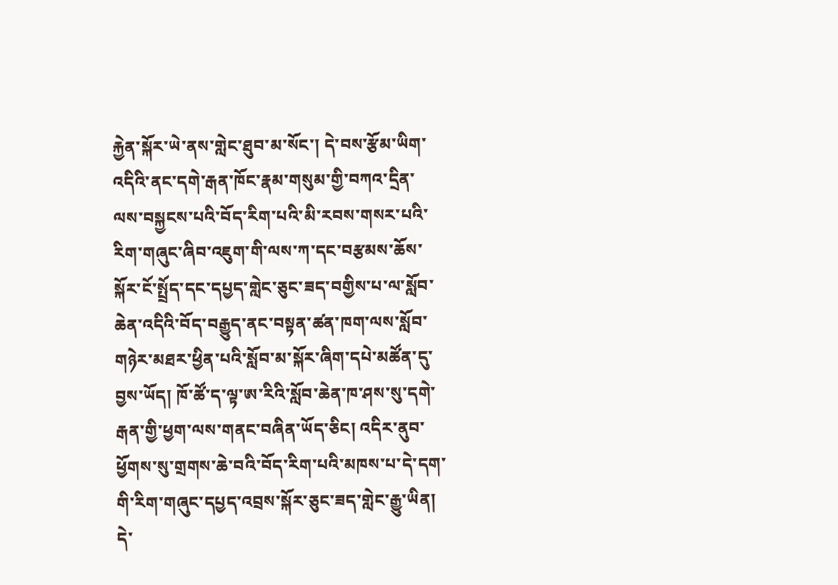རྐྱེན་སྐོར་ཡེ་ནས་གླེང་ཐུབ་མ་སོང་། དེ་བས་རྩོམ་ཡིག་འདིའི་ནང་དགེ་རྒན་ཁོང་རྣམ་གསུམ་གྱི་བཀའ་དྲིན་ལས་བསྐྱངས་པའི་བོད་རིག་པའི་མི་རབས་གསར་པའི་རིག་གཞུང་ཞིབ་འཇུག་གི་ལས་ཀ་དང་བརྩམས་ཆོས་སྐོར་ངོ་སྤྲོད་དང་དཔྱད་གླེང་ཅུང་ཟད་བགྱིས་པ་ལ་སློབ་ཆེན་འདིའི་བོད་བརྒྱུད་ནང་བསྟན་ཚན་ཁག་ལས་སློབ་གཉེར་མཐར་ཕྱིན་པའི་སློབ་མ་སྐོར་ཞིག་དཔེ་མཚོན་དུ་བྱས་ཡོད། ཁོ་ཚོ་ད་ལྟ་ཨ་རིའི་སློབ་ཆེན་ཁ་ཤས་སུ་དགེ་རྒན་གྱི་ཕྱག་ལས་གནང་བཞིན་ཡོད་ཅིང། འདིར་ནུབ་ཕྱོགས་སུ་གྲགས་ཆེ་བའི་བོད་རིག་པའི་མཁས་པ་དེ་དག་གི་རིག་གཞུང་དཔྱད་འབྲས་སྐོར་ཅུང་ཟད་གླེང་རྒྱུ་ཡིན། དེ་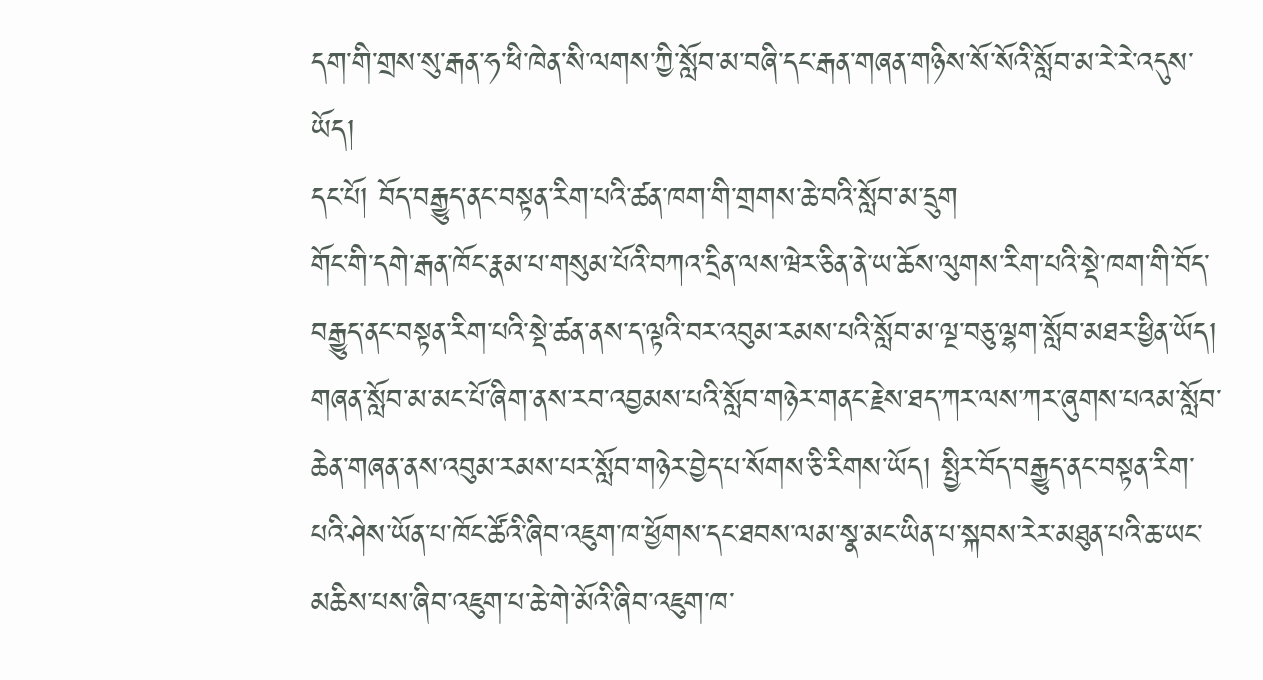དག་གི་གྲས་སུ་རྒན་ཧ་ཕི་ཁེན་སི་ལགས་ཀྱི་སློབ་མ་བཞི་དང་རྒན་གཞན་གཉིས་སོ་སོའི་སློབ་མ་རེ་རེ་འདུས་ཡོད།
དང་པོ། བོད་བརྒྱུད་ནང་བསྟན་རིག་པའི་ཚན་ཁག་གི་གྲགས་ཆེ་བའི་སློབ་མ་དྲུག
གོང་གི་དགེ་རྒན་ཁོང་རྣམ་པ་གསུམ་པོའི་བཀའ་དྲིན་ལས་ཝེར་ཅིན་ནེ་ཡ་ཆོས་ལུགས་རིག་པའི་སྡེ་ཁག་གི་བོད་བརྒྱུད་ནང་བསྟན་རིག་པའི་སྡེ་ཚན་ནས་ད་ལྟའི་བར་འབུམ་རམས་པའི་སློབ་མ་ལྔ་བཅུ་ལྷག་སློབ་མཐར་ཕྱིན་ཡོད། གཞན་སློབ་མ་མང་པོ་ཞིག་ནས་རབ་འབྱམས་པའི་སློབ་གཉེར་གནང་རྗེས་ཐད་ཀར་ལས་ཀར་ཞུགས་པའམ་སློབ་ཆེན་གཞན་ནས་འབུམ་རམས་པར་སློབ་གཉེར་བྱེད་པ་སོགས་ཅི་རིགས་ཡོད། སྤྱིར་བོད་བརྒྱུད་ནང་བསྟན་རིག་པའི་ཤེས་ཡོན་པ་ཁོང་ཚོའི་ཞིབ་འཇུག་ཁ་ཕྱོགས་དང་ཐབས་ལམ་སྣ་མང་ཡིན་པ་སྐབས་རེར་མཐུན་པའི་ཆ་ཡང་མཆིས་པས་ཞིབ་འཇུག་པ་ཆེ་གེ་མོའི་ཞིབ་འཇུག་ཁ་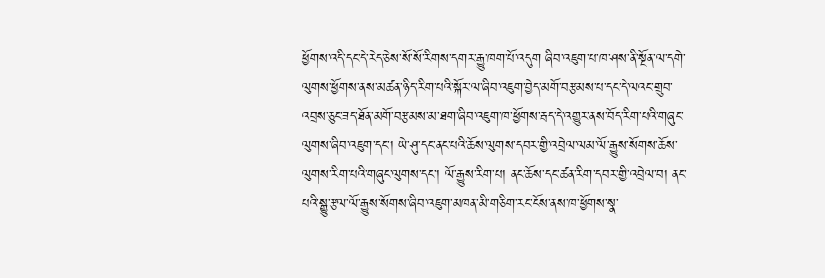ཕྱོགས་འདི་དང་དེ་རེད་ཅེས་སོ་སོ་རིགས་དགར་རྒྱུ་ཁག་པོ་འདུག ཞིབ་འཇུག་པ་ཁ་ཤས་ནི་སྔོན་ལ་དགེ་ལུགས་ཕྱོགས་ནས་མཚན་ཉིད་རིག་པའི་སྐོར་ལ་ཞིབ་འཇུག་བྱེད་མགོ་བརྩམས་པ་དང་དེ་ལའང་གྲུབ་འབྲས་ཅུང་ཟད་ཐོན་མགོ་བརྩམས་མ་ཐག་ཞིབ་འཇུག་ཁ་ཕྱོགས་རྦད་དེ་འགྱུར་ནས་བོད་རིག་པའི་གཞུང་ལུགས་ཞིབ་འཇུག་དང་། ཡེ་ཤུ་དང་ནང་པའི་ཆོས་ལུགས་དབར་གྱི་འབྲེལ་ལམ་ལོ་རྒྱུས་སོགས་ཆོས་ལུགས་རིག་པའི་གཞུང་ལུགས་དང་། ལོ་རྒྱུས་རིག་པ། ནང་ཆོས་དང་ཚན་རིག་དབར་གྱི་འབྲེལ་བ། ནང་པའི་སྒྱུ་རྩལ་ལོ་རྒྱུས་སོགས་ཞིབ་འཇུག་མཁན་མི་གཅིག་རང་ངོས་ནས་ཁ་ཕྱོགས་སྣ་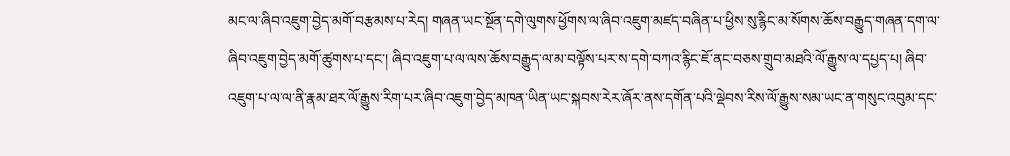མང་ལ་ཞིབ་འཇུག་བྱེད་མགོ་བརྩམས་པ་རེད། གཞན་ཡང་སྔོན་དགེ་ལུགས་ཕྱོགས་ལ་ཞིབ་འཇུག་མཛད་བཞིན་པ་ཕྱིས་སུ་རྙིང་མ་སོགས་ཆོས་བརྒྱུད་གཞན་དག་ལ་ཞིབ་འཇུག་བྱེད་མགོ་ཚུགས་པ་དང་། ཞིབ་འཇུག་པ་ལ་ལས་ཆོས་བརྒྱུད་ལ་མ་བལྟོས་པར་ས་དགེ་བཀའ་རྙིང་ཇོ་ནང་བཅས་གྲུབ་མཐའི་ལོ་རྒྱུས་ལ་དཔྱད་པ། ཞིབ་འཇུག་པ་ལ་ལ་ནི་རྣམ་ཐར་ལོ་རྒྱུས་རིག་པར་ཞིབ་འཇུག་བྱེད་མཁན་ཡིན་ཡང་སྐབས་རེར་ཞོར་ནས་དགོན་པའི་ལྡེབས་རིས་ལོ་རྒྱུས་སམ་ཡང་ན་གསུང་འབུམ་དང་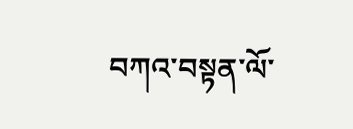བཀའ་བསྟན་ལོ་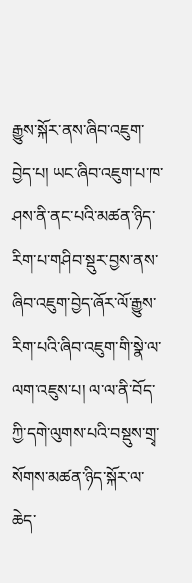རྒྱུས་སྐོར་ནས་ཞིབ་འཇུག་བྱེད་པ། ཡང་ཞིབ་འཇུག་པ་ཁ་ཤས་ནི་ནང་པའི་མཚན་ཉིད་རིག་པ་གཤིབ་སྡུར་བྱས་ནས་ཞིབ་འཇུག་བྱེད་ཞོར་ལོ་རྒྱུས་རིག་པའི་ཞིབ་འཇུག་གི་སྣེ་ལ་ལག་འཇུས་པ། ལ་ལ་ནི་བོད་ཀྱི་དགེ་ལུགས་པའི་བསྡུས་གྲྭ་སོགས་མཚན་ཉིད་སྐོར་ལ་ཆེད་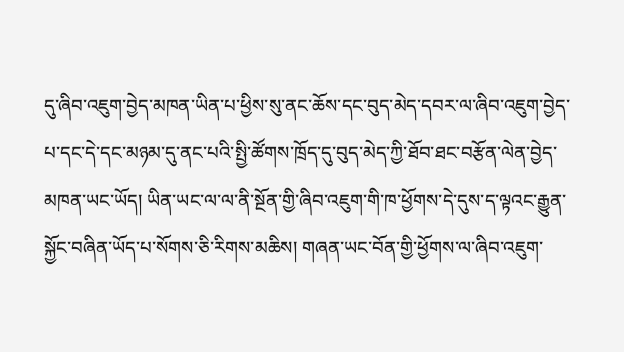དུ་ཞིབ་འཇུག་བྱེད་མཁན་ཡིན་པ་ཕྱིས་སུ་ནང་ཆོས་དང་བུད་མེད་དབར་ལ་ཞིབ་འཇུག་བྱེད་པ་དང་དེ་དང་མཉམ་དུ་ནང་པའི་སྤྱི་ཚོགས་ཁྲོད་དུ་བུད་མེད་ཀྱི་ཐོབ་ཐང་བརྩོན་ལེན་བྱེད་མཁན་ཡང་ཡོད། ཡིན་ཡང་ལ་ལ་ནི་སྔོན་གྱི་ཞིབ་འཇུག་གི་ཁ་ཕྱོགས་དེ་དུས་ད་ལྟའང་རྒྱུན་སྐྱོང་བཞིན་ཡོད་པ་སོགས་ཅི་རིགས་མཆིས། གཞན་ཡང་བོན་གྱི་ཕྱོགས་ལ་ཞིབ་འཇུག་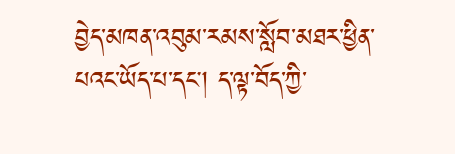བྱེད་མཁན་འབུམ་རམས་སློབ་མཐར་ཕྱིན་པའང་ཡོད་པ་དང། ད་ལྟ་བོད་ཀྱི་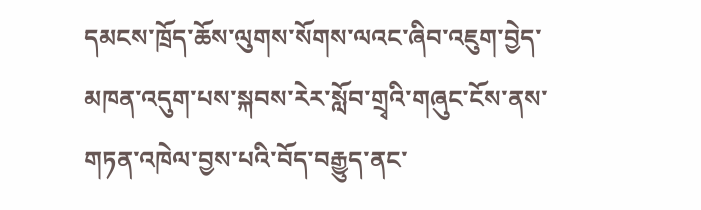དམངས་ཁྲོད་ཆོས་ལུགས་སོགས་ལའང་ཞིབ་འཇུག་བྱེད་མཁན་འདུག་པས་སྐབས་རེར་སློབ་གྲྭའི་གཞུང་ངོས་ནས་གཏན་འཁེལ་བྱས་པའི་བོད་བརྒྱུད་ནང་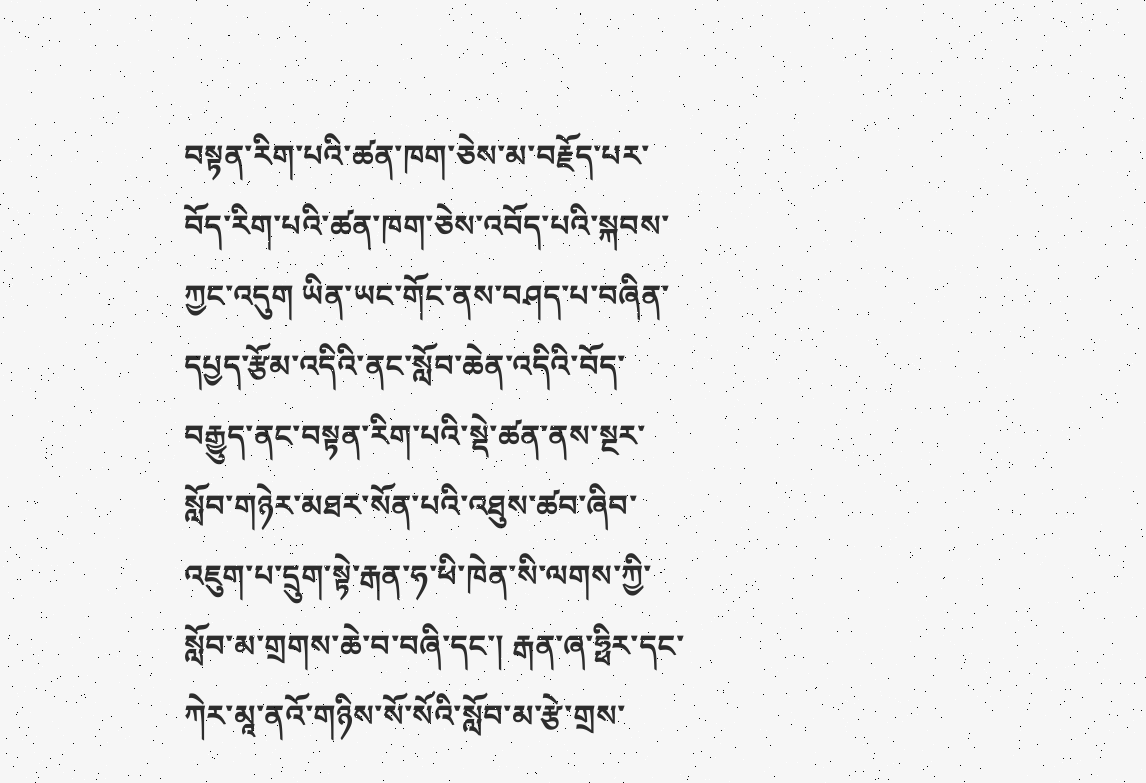བསྟན་རིག་པའི་ཚན་ཁག་ཅེས་མ་བརྗོད་པར་བོད་རིག་པའི་ཚན་ཁག་ཅེས་འབོད་པའི་སྐབས་ཀྱང་འདུག ཡིན་ཡང་གོང་ནས་བཤད་པ་བཞིན་དཔྱད་རྩོམ་འདིའི་ནང་སློབ་ཆེན་འདིའི་བོད་བརྒྱུད་ནང་བསྟན་རིག་པའི་སྡེ་ཚན་ནས་སྔར་སློབ་གཉེར་མཐར་སོན་པའི་འཐུས་ཚབ་ཞིབ་འཇུག་པ་དྲུག་སྟེ་རྒན་ཧ་ཕི་ཁེན་སི་ལགས་ཀྱི་སློབ་མ་གྲགས་ཆེ་བ་བཞི་དང་། རྒན་ཞ་ཧྥིར་དང་ཀེར་མཱ་ནའོ་གཉིས་སོ་སོའི་སློབ་མ་རྩེ་གྲས་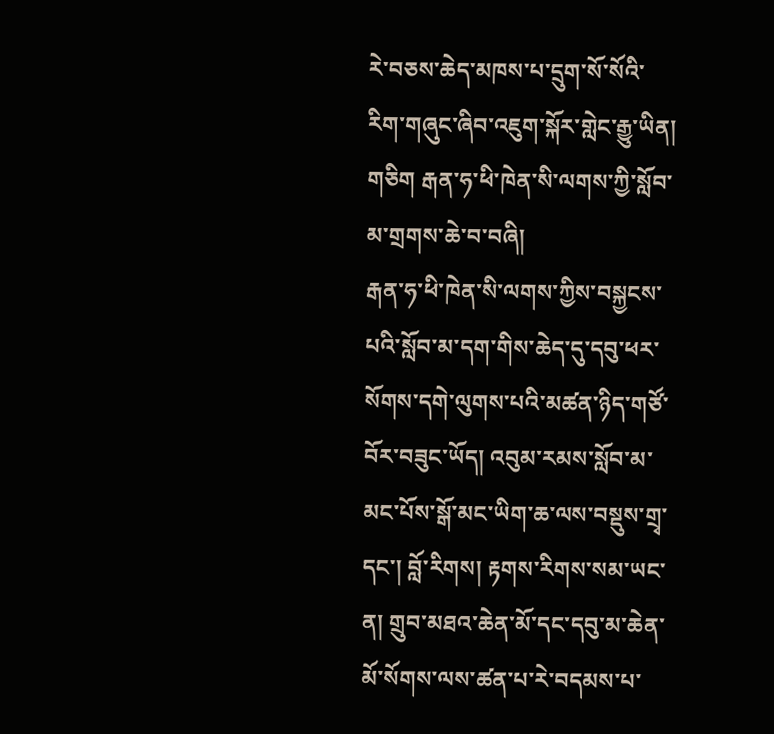རེ་བཅས་ཆེད་མཁས་པ་དྲུག་སོ་སོའི་རིག་གཞུང་ཞིབ་འཇུག་སྐོར་གླེང་རྒྱུ་ཡིན།
གཅིག རྒན་ཧ་ཕི་ཁེན་སི་ལགས་ཀྱི་སློབ་མ་གྲགས་ཆེ་བ་བཞི།
རྒན་ཧ་ཕི་ཁེན་སི་ལགས་ཀྱིས་བསྐྱངས་པའི་སློབ་མ་དག་གིས་ཆེད་དུ་དབུ་ཕར་སོགས་དགེ་ལུགས་པའི་མཚན་ཉིད་གཙོ་བོར་བཟུང་ཡོད། འབུམ་རམས་སློབ་མ་མང་པོས་སྒོ་མང་ཡིག་ཆ་ལས་བསྡུས་གྲྭ་དང་། བློ་རིགས། རྟགས་རིགས་སམ་ཡང་ན། གྲུབ་མཐའ་ཆེན་མོ་དང་དབུ་མ་ཆེན་མོ་སོགས་ལས་ཚན་པ་རེ་བདམས་པ་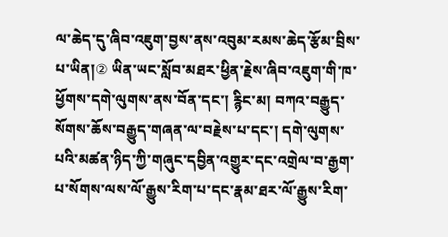ལ་ཆེད་དུ་ཞིབ་འཇུག་བྱས་ནས་འབུམ་རམས་ཆེད་རྩོམ་བྲིས་པ་ཡིན།② ཡིན་ཡང་སློབ་མཐར་ཕྱིན་རྗེས་ཞིབ་འཇུག་གི་ཁ་ཕྱོགས་དགེ་ལུགས་ནས་བོན་དང་། རྙིང་མ། བཀའ་བརྒྱུད་སོགས་ཆོས་བརྒྱུད་གཞན་ལ་བརྗེས་པ་དང་། དགེ་ལུགས་པའི་མཚན་ཉིད་ཀྱི་གཞུང་དབྱིན་འགྱུར་དང་འགྲེལ་བ་རྒྱག་པ་སོགས་ལས་ལོ་རྒྱུས་རིག་པ་དང་རྣམ་ཐར་ལོ་རྒྱུས་རིག་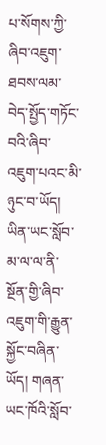པ་སོགས་ཀྱི་ཞིབ་འཇུག་ཐབས་ལམ་བེད་སྤྱོད་གཏོང་བའི་ཞིབ་འཇུག་པའང་མི་ཉུང་བ་ཡོད། ཡིན་ཡང་སློབ་མ་ལ་ལ་ནི་སྔོན་གྱི་ཞིབ་འཇུག་གི་རྒྱུན་སྐྱོང་བཞིན་ཡོད། གཞན་ཡང་ཁོའི་སློབ་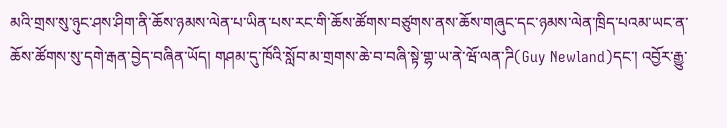མའི་གྲས་སུ་ཉུང་ཤས་ཤིག་ནི་ཆོས་ཉམས་ལེན་པ་ཡིན་པས་རང་གི་ཆོས་ཚོགས་བཙུགས་ནས་ཆོས་གཞུང་དང་ཉམས་ལེན་ཁྲིད་པའམ་ཡང་ན་ཆོས་ཚོགས་སུ་དགེ་རྒན་བྱེད་བཞིན་ཡོད། གཤམ་དུ་ཁོའི་སློབ་མ་གྲགས་ཆེ་བ་བཞི་སྟེ་གྷ་ཡ་ནེ་ཝོ་ལན་ཌི(Guy Newland)དང་། འབྱོར་རྒྱུ་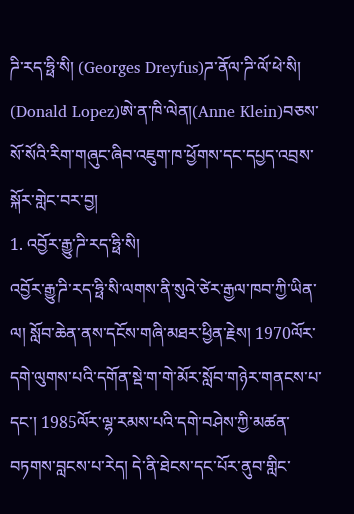ཌི་རད་ཧྥི་སི། (Georges Dreyfus)ཌ་ནོལ་ཌི་ལོ་ཕེ་སི། (Donald Lopez)ཨེ་ན་ཁི་ལེན།(Anne Klein)བཅས་སོ་སོའི་རིག་གཞུང་ཞིབ་འཇུག་ཁ་ཕྱོགས་དང་དཔྱད་འབྲས་སྐོར་གླེང་བར་བྱ།
1. འབྱོར་རྒྱུ་ཌི་རད་ཧྥི་སི།
འབྱོར་རྒྱུ་ཌི་རད་ཧྥི་སི་ལགས་ནི་སུའེ་ཙེར་རྒྱལ་ཁབ་ཀྱི་ཡིན་ལ། སློབ་ཆེན་ནས་དངོས་གཞི་མཐར་ཕྱིན་རྗེས། 1970ལོར་དགེ་ལུགས་པའི་དགོན་སྡེ་ག་གེ་མོར་སློབ་གཉེར་གནངས་པ་དང་། 1985ལོར་ལྷ་རམས་པའི་དགེ་བཤེས་ཀྱི་མཚན་བཏགས་བླངས་པ་རེད། དེ་ནི་ཐེངས་དང་པོར་ནུབ་གླིང་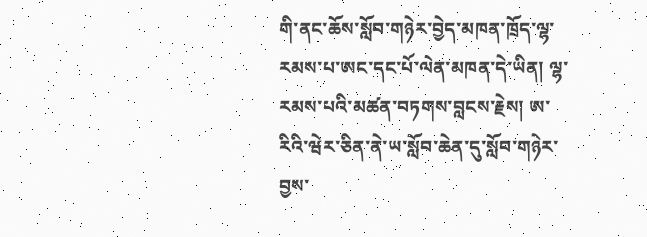གི་ནང་ཆོས་སློབ་གཉེར་བྱེད་མཁན་ཁྲོད་ལྷ་རམས་པ་ཨང་དང་པོ་ལེན་མཁན་དེ་ཡིན། ལྷ་རམས་པའི་མཚན་བཏགས་བླངས་རྗེས། ཨ་རིའི་ཝེར་ཅིན་ནེ་ཡ་སློབ་ཆེན་དུ་སློབ་གཉེར་བྱས་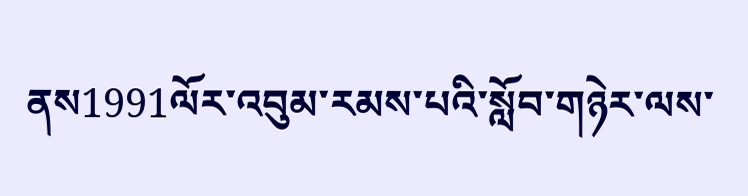ནས1991ལོར་འབུམ་རམས་པའི་སློབ་གཉེར་ལས་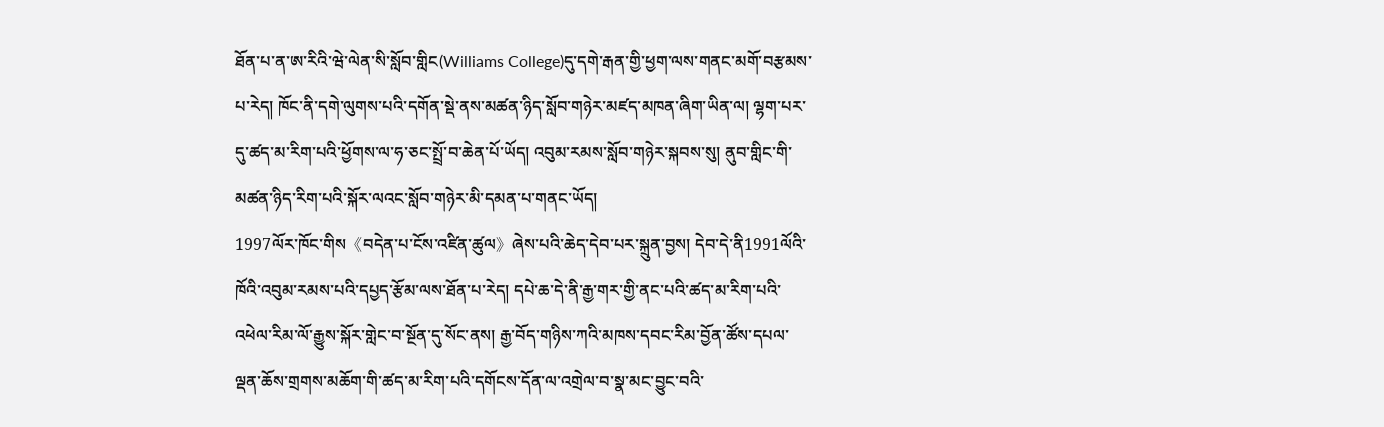ཐོན་པ་ན་ཨ་རིའི་ཝེ་ལེན་སི་སློབ་གླིང(Williams College)དུ་དགེ་རྒན་གྱི་ཕྱག་ལས་གནང་མགོ་བརྩམས་པ་རེད། ཁོང་ནི་དགེ་ལུགས་པའི་དགོན་སྡེ་ནས་མཚན་ཉིད་སློབ་གཉེར་མཛད་མཁན་ཞིག་ཡིན་ལ། ལྷག་པར་དུ་ཚད་མ་རིག་པའི་ཕྱོགས་ལ་ཧ་ཅང་སྤྲོ་བ་ཆེན་པོ་ཡོད། འབུམ་རམས་སློབ་གཉེར་སྐབས་སུ། ནུབ་གླིང་གི་མཚན་ཉིད་རིག་པའི་སྐོར་ལའང་སློབ་གཉེར་མི་དམན་པ་གནང་ཡོད།
1997ལོར་ཁོང་གིས《བདེན་པ་ངོས་འཛིན་ཚུལ》ཞེས་པའི་ཆེད་དེབ་པར་སྐྲུན་བྱས། དེབ་དེ་ནི1991ལོའི་ཁོའི་འབུམ་རམས་པའི་དཔྱད་རྩོམ་ལས་ཐོན་པ་རེད། དཔེ་ཆ་དེ་ནི་རྒྱ་གར་གྱི་ནང་པའི་ཚད་མ་རིག་པའི་འཕེལ་རིམ་ལོ་རྒྱུས་སྐོར་གླེང་བ་སྔོན་དུ་སོང་ནས། རྒྱ་བོད་གཉིས་ཀའི་མཁས་དབང་རིམ་བྱོན་ཚོས་དཔལ་ལྡན་ཆོས་གྲགས་མཆོག་གི་ཚད་མ་རིག་པའི་དགོངས་དོན་ལ་འགྲེལ་བ་སྣ་མང་བྱུང་བའི་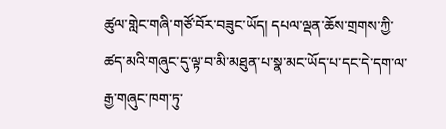ཚུལ་གླེང་གཞི་གཙོ་བོར་བཟུང་ཡོད། དཔལ་ལྡན་ཆོས་གྲགས་ཀྱི་ཚད་མའི་གཞུང་དུ་ལྟ་བ་མི་མཐུན་པ་སྣ་མང་ཡོད་པ་དང་དེ་དག་ལ་རྒྱ་གཞུང་ཁག་ཏུ་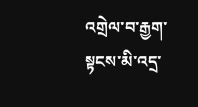འགྲེལ་བ་རྒྱག་སྟངས་མི་འདྲ་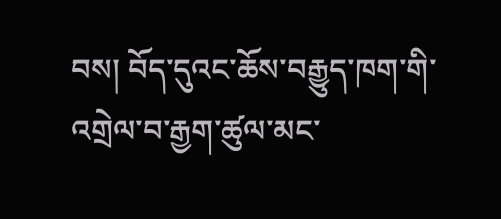བས། བོད་དུའང་ཆོས་བརྒྱུད་ཁག་གི་འགྲེལ་བ་རྒྱག་ཚུལ་མང་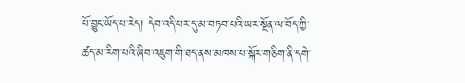པོ་བྱུང་ཡོད་པ་རེད། དེབ་འདི་པར་དུ་མ་བཏབ་པའི་ཡར་སྔོན་ལ་བོད་ཀྱི་ཚད་མ་རིག་པའི་ཞིབ་འཇུག་གི་ཐད་ནས་མཁས་པ་སྐོར་གཅིག་ནི་དགེ་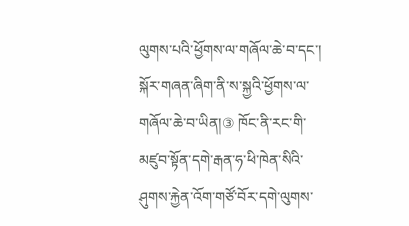ལུགས་པའི་ཕྱོགས་ལ་གཞོལ་ཆེ་བ་དང་། སྐོར་གཞན་ཞིག་ནི་ས་སྐྱའི་ཕྱོགས་ལ་གཞོལ་ཆེ་བ་ཡིན།③ ཁོང་ནི་རང་གི་མཛུབ་སྟོན་དགེ་རྒན་ཧ་ཕི་ཁེན་སིའི་ཤུགས་རྐྱེན་འོག་གཙོ་བོར་དགེ་ལུགས་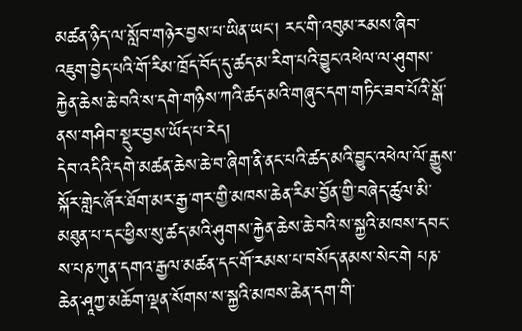མཚན་ཉིད་ལ་སློབ་གཉེར་བྱས་པ་ཡིན་ཡང་། རང་གི་འབུམ་རམས་ཞིབ་འཇུག་བྱེད་པའི་གོ་རིམ་ཁྲོད་བོད་དུ་ཚད་མ་རིག་པའི་བྱུང་འཕེལ་ལ་ཤུགས་རྐྱེན་ཆེས་ཆེ་བའི་ས་དགེ་གཉིས་ཀའི་ཚད་མའི་གཞུང་དག་གཏིང་ཟབ་པོའི་སྒོ་ནས་གཤིབ་སྡུར་བྱས་ཡོད་པ་རེད།
དེབ་འདིའི་དགེ་མཚན་ཆེས་ཆེ་བ་ཞིག་ནི་ནང་པའི་ཚད་མའི་བྱུང་འཕེལ་ལོ་རྒྱུས་སྐོར་གླེང་ཞོར་ཐོག་མར་རྒྱ་གར་གྱི་མཁས་ཆེན་རིམ་བྱོན་གྱི་བཞེད་ཚུལ་མི་མཐུན་པ་དང་ཕྱིས་སུ་ཚད་མའི་ཤུགས་རྐྱེན་ཆེས་ཆེ་བའི་ས་སྐྱའི་མཁས་དབང་ས་པཎ་ཀུན་དགའ་རྒྱལ་མཚན་དང་གོ་རམས་པ་བསོད་ནམས་སེང་གེ པཎ་ཆེན་ཤཱཀྱ་མཆོག་ལྡན་སོགས་ས་སྐྱའི་མཁས་ཆེན་དག་གི་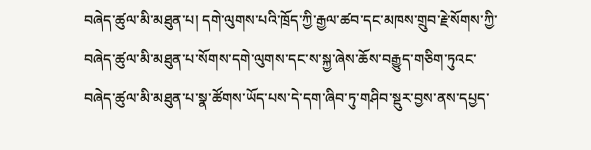བཞེད་ཚུལ་མི་མཐུན་པ། དགེ་ལུགས་པའི་ཁྲོད་ཀྱི་རྒྱལ་ཚབ་དང་མཁས་གྲུབ་རྗེ་སོགས་ཀྱི་བཞེད་ཚུལ་མི་མཐུན་པ་སོགས་དགེ་ལུགས་དང་ས་སྐྱ་ཞེས་ཆོས་བརྒྱུད་གཅིག་ཏུའང་བཞེད་ཚུལ་མི་མཐུན་པ་སྣ་ཚོགས་ཡོད་པས་དེ་དག་ཞིབ་ཏུ་གཤིབ་སྡུར་བྱས་ནས་དཔྱད་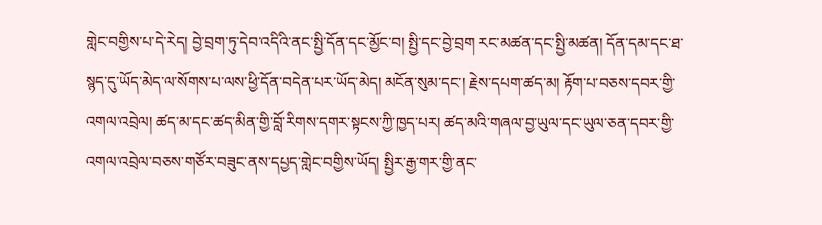གླེང་བགྱིས་པ་དེ་རེད། བྱེ་བྲག་ཏུ་དེབ་འདིའི་ནང་སྤྱི་དོན་དང་མྱོང་བ། སྤྱི་དང་བྱེ་བྲག རང་མཚན་དང་སྤྱི་མཚན། དོན་དམ་དང་ཐ་སྙད་དུ་ཡོད་མེད་ལ་སོགས་པ་ལས་ཕྱི་དོན་བདེན་པར་ཡོད་མེད། མངོན་སུམ་དང་། རྗེས་དཔག་ཚད་མ། རྟོག་པ་བཅས་དབར་གྱི་འགལ་འབྲེལ། ཚད་མ་དང་ཚད་མིན་གྱི་བློ་རིགས་དགར་སྟངས་ཀྱི་ཁྱད་པར། ཚད་མའི་གཞལ་བྱ་ཡུལ་དང་ཡུལ་ཅན་དབར་གྱི་འགལ་འབྲེལ་བཅས་གཙོར་བཟུང་ནས་དཔྱད་གླེང་བགྱིས་ཡོད། སྤྱིར་རྒྱ་གར་གྱི་ནང་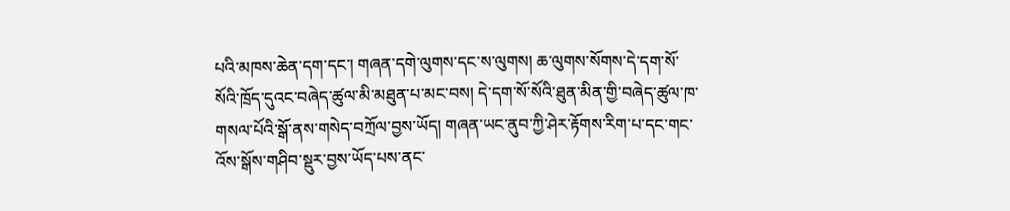པའི་མཁས་ཆེན་དག་དང་། གཞན་དགེ་ལུགས་དང་ས་ལུགས། ཆ་ལུགས་སོགས་དེ་དག་སོ་སོའི་ཁྲོད་དུའང་བཞེད་ཚུལ་མི་མཐུན་པ་མང་བས། དེ་དག་སོ་སོའི་ཐུན་མིན་གྱི་བཞེད་ཚུལ་ཁ་གསལ་པོའི་སྒོ་ནས་གསེད་བཀྲོལ་བྱས་ཡོད། གཞན་ཡང་ནུབ་ཀྱི་ཤེར་རྟོགས་རིག་པ་དང་གང་འོས་སྒོས་གཤིབ་སྡུར་བྱས་ཡོད་པས་ནང་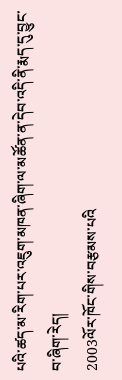པའི་ཚད་མ་རིག་པར་འཇུག་མཁན་ཞིག་ལ་མཚོན་ན་དེབ་འདི་ནི་རྨད་དུ་བྱུང་བ་ཞིག་རེད།
2003ལོར་ཁོང་གིས་བརྩམས་པའི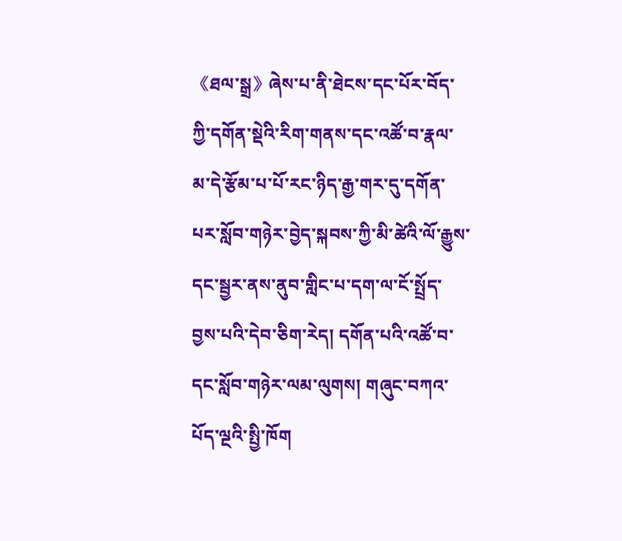《ཐལ་སྒྲ》ཞེས་པ་ནི་ཐེངས་དང་པོར་བོད་ཀྱི་དགོན་སྡེའི་རིག་གནས་དང་འཚོ་བ་རྣལ་མ་དེ་རྩོམ་པ་པོ་རང་ཉིད་རྒྱ་གར་དུ་དགོན་པར་སློབ་གཉེར་བྱེད་སྐབས་ཀྱི་མི་ཚེའི་ལོ་རྒྱུས་དང་སྦྱར་ནས་ནུབ་གླིང་པ་དག་ལ་ངོ་སྤྲོད་བྱས་པའི་དེབ་ཅིག་རེད། དགོན་པའི་འཚོ་བ་དང་སློབ་གཉེར་ལམ་ལུགས། གཞུང་བཀའ་པོད་ལྔའི་སྤྱི་ཁོག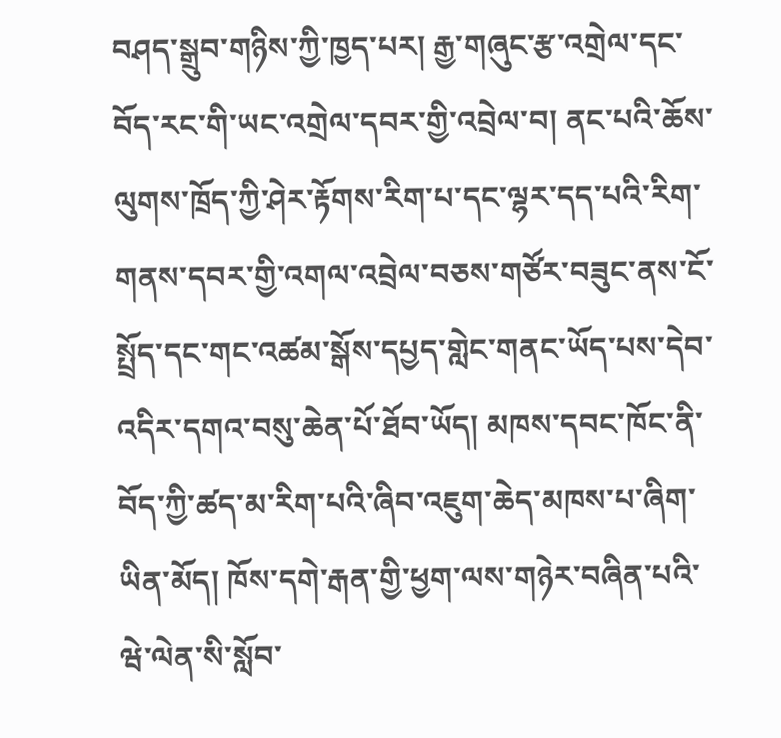བཤད་སྒྲུབ་གཉིས་ཀྱི་ཁྱད་པར། རྒྱ་གཞུང་རྩ་འགྲེལ་དང་བོད་རང་གི་ཡང་འགྲེལ་དབར་གྱི་འབྲེལ་བ། ནང་པའི་ཆོས་ལུགས་ཁྲོད་ཀྱི་ཤེར་རྟོགས་རིག་པ་དང་ལྷར་དད་པའི་རིག་གནས་དབར་གྱི་འགལ་འབྲེལ་བཅས་གཙོར་བཟུང་ནས་ངོ་སྤྲོད་དང་གང་འཚམ་སྒོས་དཔྱད་གླེང་གནང་ཡོད་པས་དེབ་འདིར་དགའ་བསུ་ཆེན་པོ་ཐོབ་ཡོད། མཁས་དབང་ཁོང་ནི་བོད་ཀྱི་ཚད་མ་རིག་པའི་ཞིབ་འཇུག་ཆེད་མཁས་པ་ཞིག་ཡིན་མོད། ཁོས་དགེ་རྒན་གྱི་ཕྱག་ལས་གཉེར་བཞིན་པའི་ཝེ་ལེན་སི་སློབ་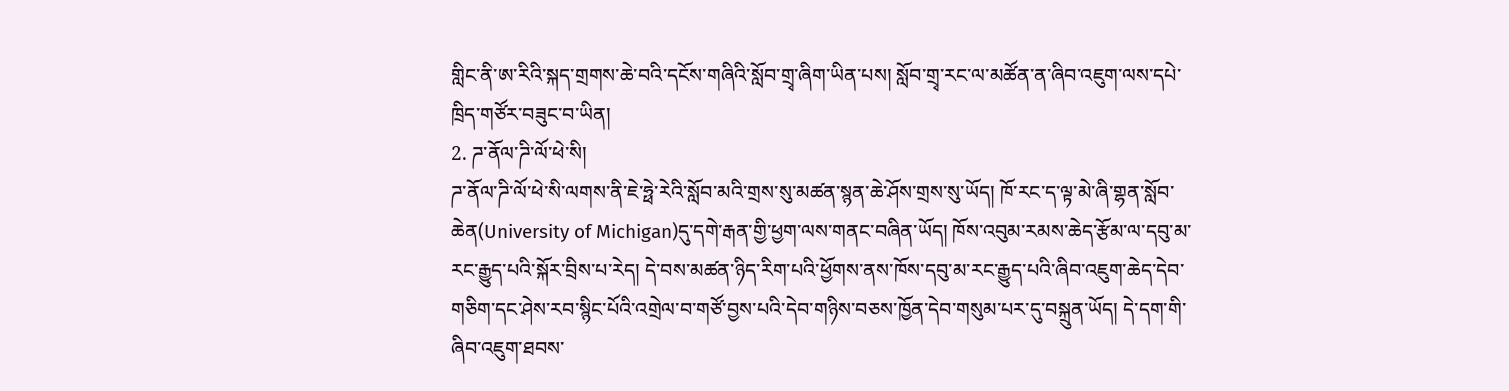གླིང་ནི་ཨ་རིའི་སྐད་གྲགས་ཆེ་བའི་དངོས་གཞིའི་སློབ་གྲྭ་ཞིག་ཡིན་པས། སློབ་གྲྭ་རང་ལ་མཚོན་ན་ཞིབ་འཇུག་ལས་དཔེ་ཁྲིད་གཙོར་བཟུང་བ་ཡིན།
2. ཌ་ནོལ་ཌི་ལོ་ཕེ་སི།
ཌ་ནོལ་ཌི་ལོ་ཕེ་སི་ལགས་ནི་ཇེ་ཧྥེ་རེའི་སློབ་མའི་གྲས་སུ་མཚན་སྙན་ཆེ་ཤོས་གྲས་སུ་ཡོད། ཁོ་རང་ད་ལྟ་མེ་ཞི་གྷན་སློབ་ཆེན(University of Michigan)དུ་དགེ་རྒན་གྱི་ཕྱག་ལས་གནང་བཞིན་ཡོད། ཁོས་འབུམ་རམས་ཆེད་རྩོམ་ལ་དབུ་མ་རང་རྒྱུད་པའི་སྐོར་བྲིས་པ་རེད། དེ་བས་མཚན་ཉིད་རིག་པའི་ཕྱོགས་ནས་ཁོས་དབུ་མ་རང་རྒྱུད་པའི་ཞིབ་འཇུག་ཆེད་དེབ་གཅིག་དང་ཤེས་རབ་སྙིང་པོའི་འགྲེལ་བ་གཙོ་བྱས་པའི་དེབ་གཉིས་བཅས་ཁྱོན་དེབ་གསུམ་པར་དུ་བསྐྲུན་ཡོད། དེ་དག་གི་ཞིབ་འཇུག་ཐབས་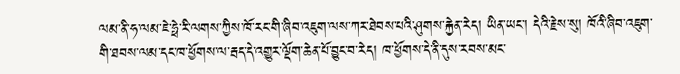ལམ་ནི་ཧ་ལམ་ཇེ་ཧྥེ་རི་ལགས་ཀྱིས་ཁོ་རང་གི་ཞིབ་འཇུག་ལས་ཀར་ཐེབས་པའི་ཤུགས་རྐྱེན་རེད། ཡིན་ཡང་། དེའི་རྗེས་སུ། ཁོའི་ཞིབ་འཇུག་གི་ཐབས་ལམ་དང་ཁ་ཕྱོགས་ལ་རྦད་དེ་འགྱུར་ལྡོག་ཆེན་པོ་བྱུང་བ་རེད། ཁ་ཕྱོགས་དེ་ནི་དུས་རབས་མང་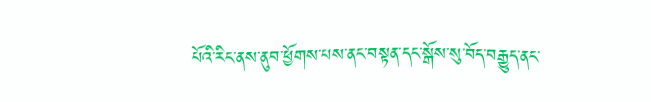པོའི་རིང་ནས་ནུབ་ཕྱོགས་པས་ནང་བསྟན་དང་སྒོས་སུ་བོད་བརྒྱུད་ནང་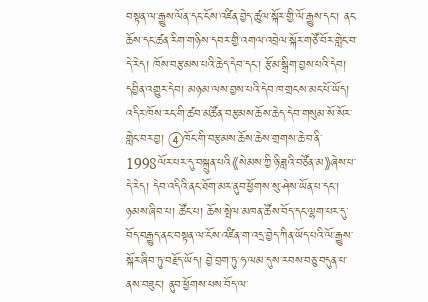བསྟན་ལ་རྒྱུས་ལོན་དང་ངོས་འཛིན་བྱེད་ཚུལ་སྐོར་གྱི་ལོ་རྒྱུས་དང་། ནང་ཆོས་དང་ཚན་རིག་གཉིས་དབར་གྱི་འགལ་འབྲེལ་སྐོར་གཙོ་བོར་གླེང་བ་དེ་རེད། ཁོས་བརྩམས་པའི་ཆེད་དེབ་དང་། རྩོམ་སྒྲིག་བྱས་པའི་དེབ། དབྱིན་འགྱུར་དེབ། མཉམ་ལས་བྱས་པའི་དེབ་ཁ་གྲངས་མང་པོ་ཡོད། འདིར་ཁོས་རང་གི་ཚབ་མཚོན་བརྩམས་ཆོས་ཆེད་དེབ་གསུམ་སོ་སོར་གླེང་བར་བྱ། ④ཁོང་གི་བརྩམས་ཆོས་ཆེས་གྲགས་ཆེ་བ་ནི་1998ལོར་པར་དུ་བསྐྲུན་པའི《སེམས་ཀྱི་ཉི་ཟླའི་བཙོན་མ》ཞེས་པ་དེ་རེད། དེབ་འདིའི་ནང་ཐོག་མར་ནུབ་ཕྱོགས་སུ་ཤེས་ཡོན་པ་དང་། ཉམས་ཞིབ་པ། ཚོང་པ། ཆོས་སྤེལ་མཁན་ཚོས་བོད་དང་ལྷག་པར་དུ་བོད་བརྒྱུད་ནང་བསྟན་ལ་ངོས་འཛིན་ག་འདྲ་བྱེད་ཀིན་ཡོད་པའི་ལོ་རྒྱུས་སྐོར་ཞིབ་ཏུ་བརྗོད་ཡོད། བྱེ་བྲག་ཏུ་ཧ་ལམ་དུས་རབས་བཅུ་བདུན་པ་ནས་བཟུང་། ནུབ་ཕྱོགས་པས་བོད་ལ་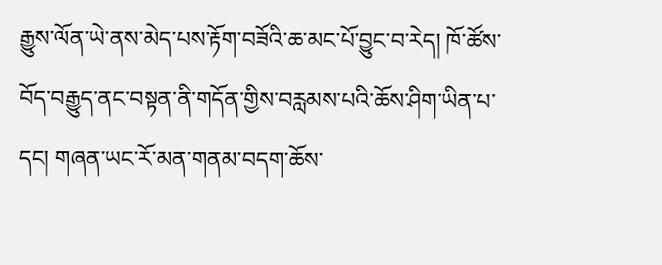རྒྱུས་ལོན་ཡེ་ནས་མེད་པས་རྟོག་བཟོའི་ཆ་མང་པོ་བྱུང་བ་རེད། ཁོ་ཚོས་བོད་བརྒྱུད་ནང་བསྟན་ནི་གདོན་གྱིས་བརླམས་པའི་ཆོས་ཤིག་ཡིན་པ་དང། གཞན་ཡང་རོ་མན་གནམ་བདག་ཆོས་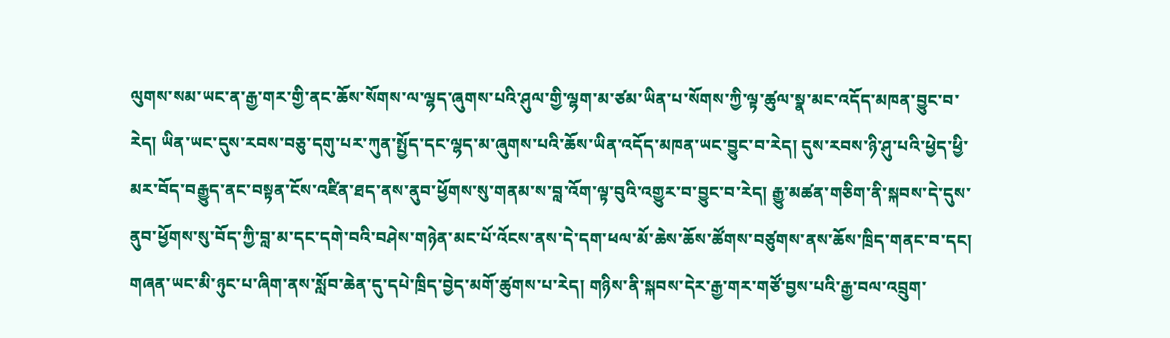ལུགས་སམ་ཡང་ན་རྒྱ་གར་གྱི་ནང་ཆོས་སོགས་ལ་ལྷད་ཞུགས་པའི་ཤུལ་གྱི་ལྷག་མ་ཙམ་ཡིན་པ་སོགས་ཀྱི་ལྟ་ཚུལ་སྣ་མང་འདོད་མཁན་བྱུང་བ་རེད། ཡིན་ཡང་དུས་རབས་བཅུ་དགུ་པར་ཀུན་སྤྱོད་དང་ལྷད་མ་ཞུགས་པའི་ཆོས་ཡིན་འདོད་མཁན་ཡང་བྱུང་བ་རེད། དུས་རབས་ཉི་ཤུ་པའི་ཕྱེད་ཕྱི་མར་བོད་བརྒྱུད་ནང་བསྟན་ངོས་འཛིན་ཐད་ནས་ནུབ་ཕྱོགས་སུ་གནམ་ས་བླ་འོག་ལྟ་བུའི་འགྱུར་བ་བྱུང་བ་རེད། རྒྱུ་མཚན་གཅིག་ནི་སྐབས་དེ་དུས་ནུབ་ཕྱོགས་སུ་བོད་ཀྱི་བླ་མ་དང་དགེ་བའི་བཤེས་གཉེན་མང་པོ་འོངས་ནས་དེ་དག་ཕལ་མོ་ཆེས་ཆོས་ཚོགས་བཙུགས་ནས་ཆོས་ཁྲིད་གནང་བ་དང། གཞན་ཡང་མི་ཉུང་པ་ཞིག་ནས་སློབ་ཆེན་དུ་དཔེ་ཁྲིད་བྱེད་མགོ་ཚུགས་པ་རེད། གཉིས་ནི་སྐབས་དེར་རྒྱ་གར་གཙོ་བྱས་པའི་རྒྱ་བལ་འབྲུག་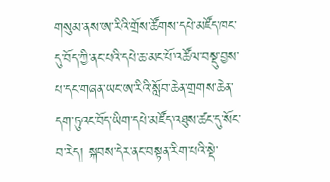གསུམ་ནས་ཨ་རིའི་གྲོས་ཚོགས་དཔེ་མཛོད་ཁང་དུ་བོད་ཀྱི་ནང་པའི་དཔེ་ཆ་མང་པོ་འཚོལ་བསྡུ་བྱས་པ་དང་གཞན་ཡང་ཨ་རིའི་སློབ་ཆེན་གྲགས་ཆེན་དག་ཏུའང་བོད་ཡིག་དཔེ་མཛོད་འཐུས་ཚང་དུ་སོང་བ་རེད། སྐབས་དེར་ནང་བསྟན་རིག་པའི་སྡེ་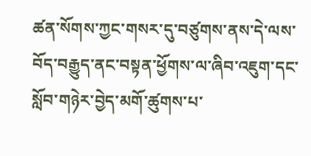ཚན་སོགས་ཀྱང་གསར་དུ་བཙུགས་ནས་དེ་ལས་བོད་བརྒྱུད་ནང་བསྟན་ཕྱོགས་ལ་ཞིབ་འཇུག་དང་སློབ་གཉེར་བྱེད་མགོ་ཚུགས་པ་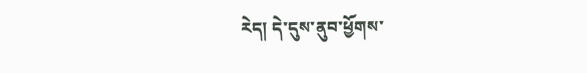རེད། དེ་དུས་ནུབ་ཕྱོགས་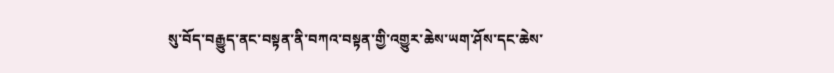སུ་བོད་བརྒྱུད་ནང་བསྟན་ནི་བཀའ་བསྟན་གྱི་འགྱུར་ཆེས་ཡག་ཤོས་དང་ཆེས་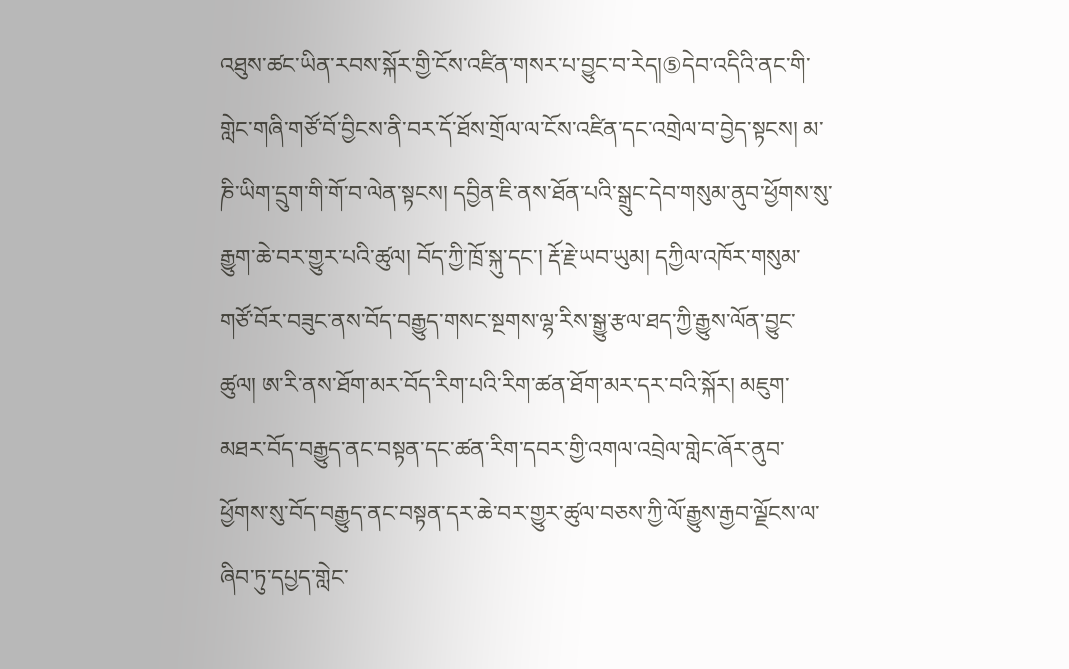འཐུས་ཚང་ཡིན་རབས་སྐོར་གྱི་ངོས་འཛིན་གསར་པ་བྱུང་བ་རེད།⑤དེབ་འདིའི་ནང་གི་གླེང་གཞི་གཙོ་བོ་བྱིངས་ནི་བར་དོ་ཐོས་གྲོལ་ལ་ངོས་འཛིན་དང་འགྲེལ་བ་བྱེད་སྟངས། མ་ཎི་ཡིག་དྲུག་གི་གོ་བ་ལེན་སྟངས། དབྱིན་ཇི་ནས་ཐོན་པའི་སྒྲུང་དེབ་གསུམ་ནུབ་ཕྱོགས་སུ་རྒྱུག་ཆེ་བར་གྱུར་པའི་ཚུལ། བོད་ཀྱི་ཁྲོ་སྐུ་དང་། རྡོ་རྗེ་ཡབ་ཡུམ། དཀྱིལ་འཁོར་གསུམ་གཙོ་བོར་བཟུང་ནས་བོད་བརྒྱུད་གསང་སྔགས་ལྷ་རིས་སྒྱུ་རྩལ་ཐད་ཀྱི་རྒྱུས་ལོན་བྱུང་ཚུལ། ཨ་རི་ནས་ཐོག་མར་བོད་རིག་པའི་རིག་ཚན་ཐོག་མར་དར་བའི་སྐོར། མཇུག་མཐར་བོད་བརྒྱུད་ནང་བསྟན་དང་ཚན་རིག་དབར་གྱི་འགལ་འབྲེལ་གླེང་ཞོར་ནུབ་ཕྱོགས་སུ་བོད་བརྒྱུད་ནང་བསྟན་དར་ཆེ་བར་གྱུར་ཚུལ་བཅས་ཀྱི་ལོ་རྒྱུས་རྒྱབ་ལྗོངས་ལ་ཞིབ་ཏུ་དཔྱད་གླེང་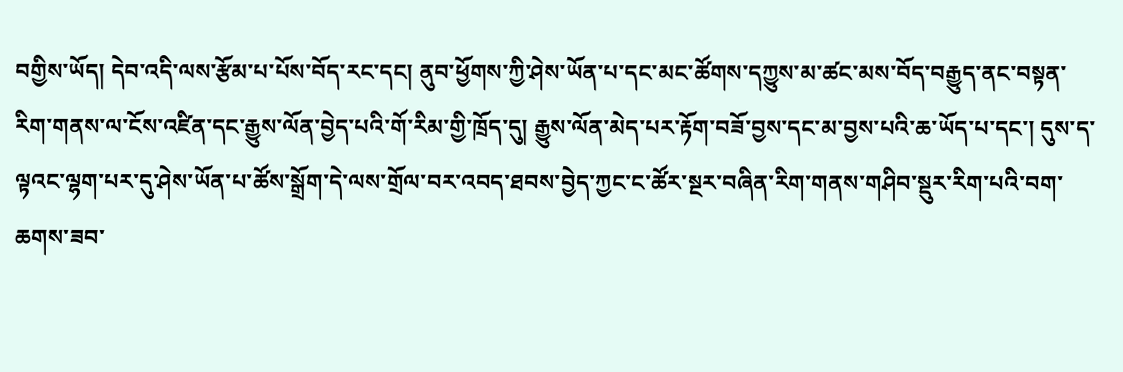བགྱིས་ཡོད། དེབ་འདི་ལས་རྩོམ་པ་པོས་བོད་རང་དང། ནུབ་ཕྱོགས་ཀྱི་ཤེས་ཡོན་པ་དང་མང་ཚོགས་དཀྱུས་མ་ཚང་མས་བོད་བརྒྱུད་ནང་བསྟན་རིག་གནས་ལ་ངོས་འཛིན་དང་རྒྱུས་ལོན་བྱེད་པའི་གོ་རིམ་གྱི་ཁྲོད་དུ། རྒྱུས་ལོན་མེད་པར་རྟོག་བཟོ་བྱས་དང་མ་བྱས་པའི་ཆ་ཡོད་པ་དང་། དུས་ད་ལྟའང་ལྷག་པར་དུ་ཤེས་ཡོན་པ་ཚོས་སྒྲོག་དེ་ལས་གྲོལ་བར་འབད་ཐབས་བྱེད་ཀྱང་ང་ཚོར་སྔར་བཞིན་རིག་གནས་གཤིབ་སྡུར་རིག་པའི་བག་ཆགས་ཟབ་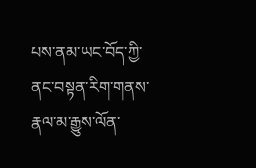པས་ནམ་ཡང་བོད་ཀྱི་ནང་བསྟན་རིག་གནས་རྣལ་མ་རྒྱུས་ལོན་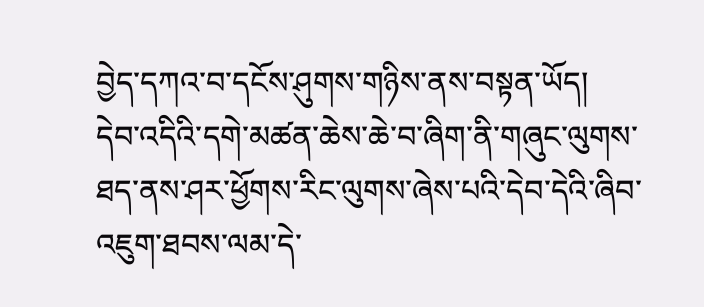བྱེད་དཀའ་བ་དངོས་ཤུགས་གཉིས་ནས་བསྟན་ཡོད།
དེབ་འདིའི་དགེ་མཚན་ཆེས་ཆེ་བ་ཞིག་ནི་གཞུང་ལུགས་ཐད་ནས་ཤར་ཕྱོགས་རིང་ལུགས་ཞེས་པའི་དེབ་དེའི་ཞིབ་འཇུག་ཐབས་ལམ་དེ་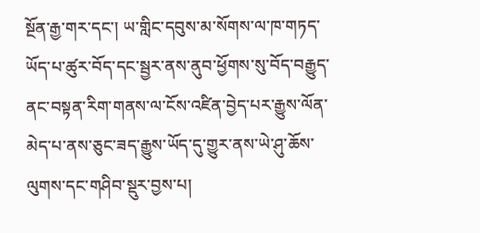སྔོན་རྒྱ་གར་དང་། ཡ་གླིང་དབུས་མ་སོགས་ལ་ཁ་གཏད་ཡོད་པ་ཚུར་བོད་དང་སྦྱར་ནས་ནུབ་ཕྱོགས་སུ་བོད་བརྒྱུད་ནང་བསྟན་རིག་གནས་ལ་ངོས་འཛིན་བྱེད་པར་རྒྱུས་ལོན་མེད་པ་ནས་ཅུང་ཟད་རྒྱུས་ཡོད་དུ་གྱུར་ནས་ཡེ་ཤུ་ཆོས་ལུགས་དང་གཤིབ་སྡུར་བྱས་པ།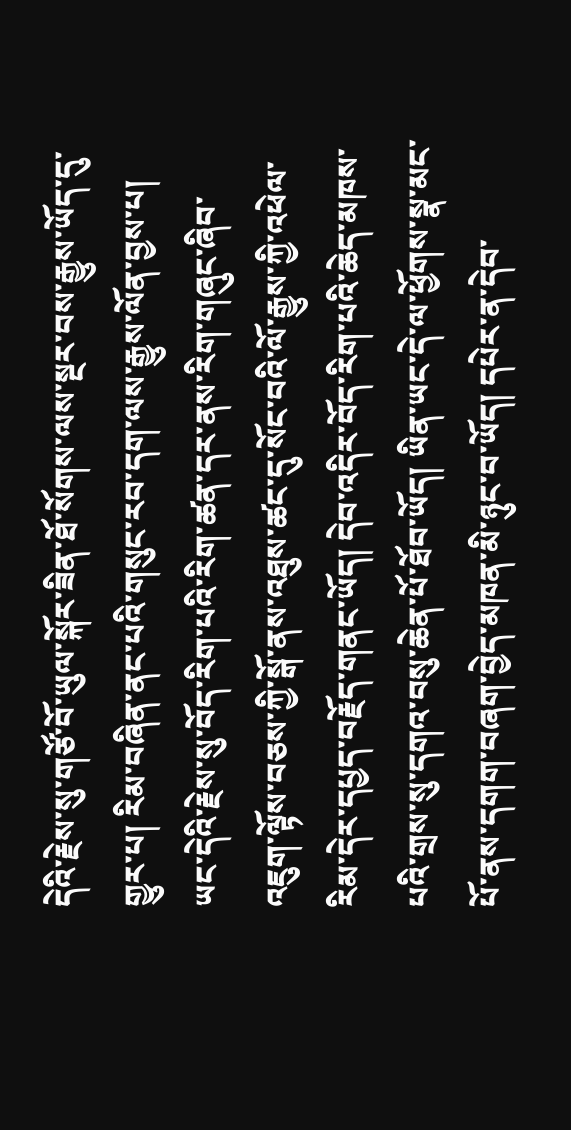དེའི་རྗེས་སུ་གཙོ་བོ་ཡུལ་སྐོར་ཟིན་ཐོ་སོགས་ལས་སྔར་བས་རྒྱུས་ཡོད་དུ་གྱུར་པ། རིམ་བཞིན་ནང་པའི་གསུང་རབ་དག་ལས་རྒྱུས་ལོན་བྱས་པ། ཡང་དེའི་རྗེས་སུ་བོད་རིག་པའི་རིག་ཚན་དར་ནས་རིག་གཞུང་ཞིབ་འཇུག་ལྟོས་བཅས་ཀྱི་སྒོ་ནས་འཐུས་ཚང་དུ་སོང་བའི་ལོ་རྒྱུས་ཀྱི་འཕེལ་རིམ་དེར་དཔྱད་བརྗོད་གནང་ཡོད། དེབ་འདིར་བོད་རིག་པའི་ཆེད་མཁས་པའི་གྲས་སུ་དགའ་བསུ་ཆེན་པོ་ཐོབ་ཡོད། ཡིན་ཡང་དེ་ལ་ཕྱོགས་སྣ་མང་པོ་ནས་དགག་བཞག་བྱེད་མཁན་མི་ཉུང་བ་ཡོད། དཔེར་ན་དེབ་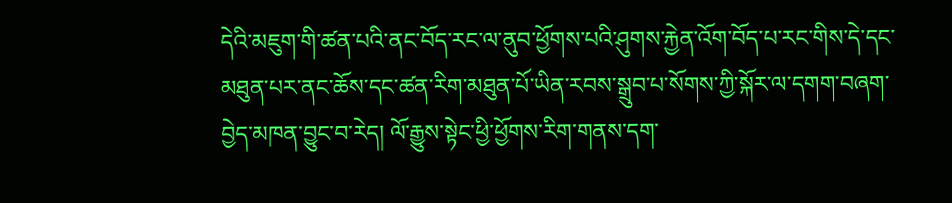དེའི་མཇུག་གི་ཚན་པའི་ནང་བོད་རང་ལ་ནུབ་ཕྱོགས་པའི་ཤུགས་རྐྱེན་འོག་བོད་པ་རང་གིས་དེ་དང་མཐུན་པར་ནང་ཆོས་དང་ཚན་རིག་མཐུན་པོ་ཡིན་རབས་སྒྲུབ་པ་སོགས་ཀྱི་སྐོར་ལ་དགག་བཞག་བྱེད་མཁན་བྱུང་བ་རེད། ལོ་རྒྱུས་སྟེང་ཕྱི་ཕྱོགས་རིག་གནས་དག་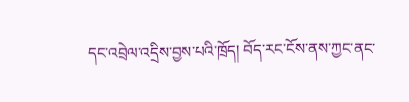དང་འབྲེལ་འདྲིས་བྱས་པའི་ཁྲོད། བོད་རང་ངོས་ནས་ཀྱང་ནང་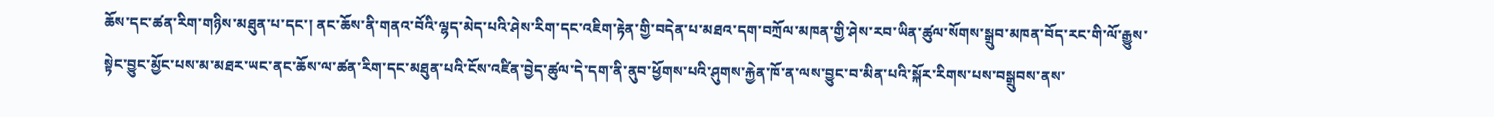ཆོས་དང་ཚན་རིག་གཉིས་མཐུན་པ་དང་། ནང་ཆོས་ནི་གནའ་བོའི་ལྷད་མེད་པའི་ཤེས་རིག་དང་འཇིག་རྟེན་གྱི་བདེན་པ་མཐའ་དག་བཀྲོལ་མཁན་གྱི་ཤེས་རབ་ཡིན་ཚུལ་སོགས་སྒྲུབ་མཁན་བོད་རང་གི་ལོ་རྒྱུས་སྟེང་བྱུང་མྱོང་པས་མ་མཐར་ཡང་ནང་ཆོས་ལ་ཚན་རིག་དང་མཐུན་པའི་ངོས་འཛིན་བྱེད་ཚུལ་དེ་དག་ནི་ནུབ་ཕྱོགས་པའི་ཤུགས་རྐྱེན་ཁོ་ན་ལས་བྱུང་བ་མིན་པའི་སྐོར་རིགས་པས་བསྒྲུབས་ནས་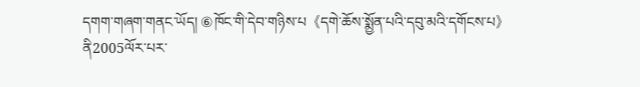དགག་གཞག་གནང་ཡོད། ⑥ཁོང་གི་དེབ་གཉིས་པ《དགེ་ཆོས་སྨྱོན་པའི་དབུ་མའི་དགོངས་པ》ནི2005ལོར་པར་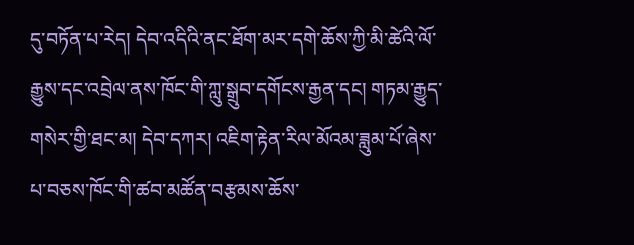དུ་བཏོན་པ་རེད། དེབ་འདིའི་ནང་ཐོག་མར་དགེ་ཆོས་ཀྱི་མི་ཚེའི་ལོ་རྒྱུས་དང་འབྲེལ་ནས་ཁོང་གི་ཀླུ་སྒྲུབ་དགོངས་རྒྱན་དང། གཏམ་རྒྱུད་གསེར་གྱི་ཐང་མ། དེབ་དཀར། འཇིག་རྟེན་རིལ་མོའམ་ཟླུམ་པོ་ཞེས་པ་བཅས་ཁོང་གི་ཚབ་མཚོན་བརྩམས་ཆོས་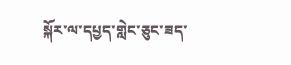སྐོར་ལ་དཔྱད་གླེང་ཅུང་ཟད་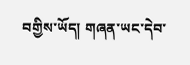བགྱིས་ཡོད། གཞན་ཡང་དེབ་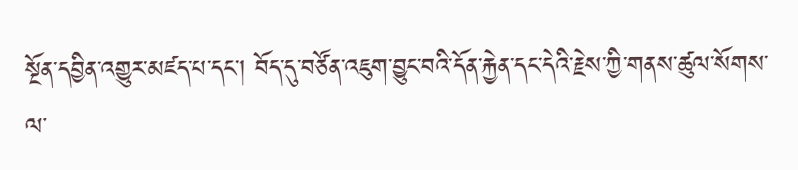སྔོན་དབྱིན་འགྱུར་མཛད་པ་དང་། བོད་དུ་བཙོན་འཇུག་བྱུང་བའི་དོན་རྐྱེན་དང་དེའི་རྗེས་ཀྱི་གནས་ཚུལ་སོགས་ལ་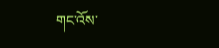གང་འོས་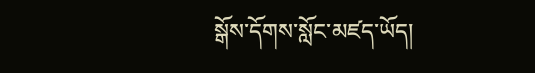སྒོས་དོགས་སློང་མཛད་ཡོད།